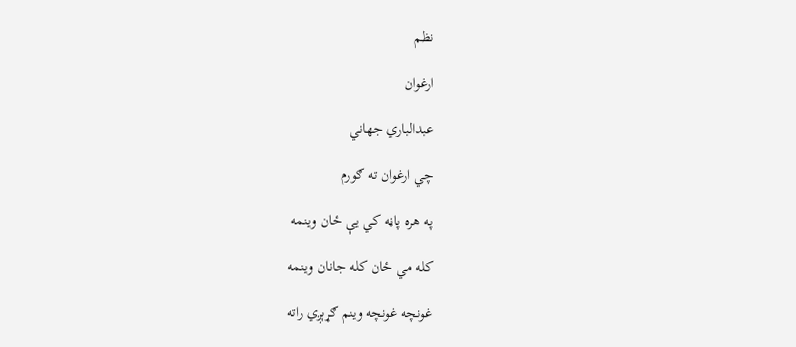نظم

ارغوان

عبدالباري جهاني

چي ارغوان ته ګورم

په هره پاڼه كي يې ځان وينمه

كله مي ځان كله جانان وينمه

غونچه غونچه وينم ګړېږي راته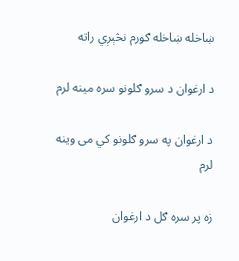ښاخله ښاخله ګورم نڅېږي راته

د ارغوان د سرو ګلونو سره مينه لرم

د ارغوان په سرو ګلونو كي مى وينه لرم

زه پر سره ګل د ارغوان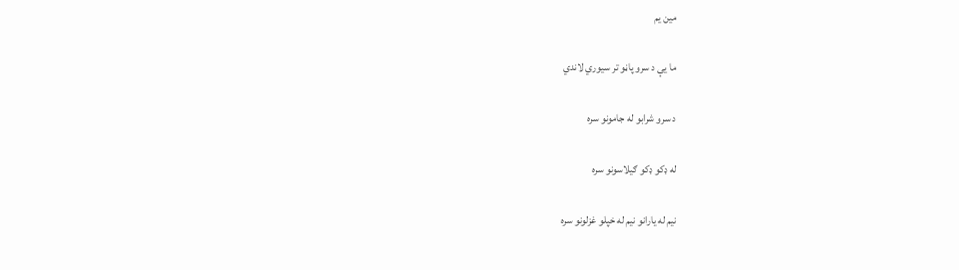مين يم

ما يې د سرو پاڼو تر سيوري لاندي

د سرو شرابو له جامونو سره

له ډكو ډكو ګيلاسونو سره

نيم له يارانو نيم له خپلو غزلونو سره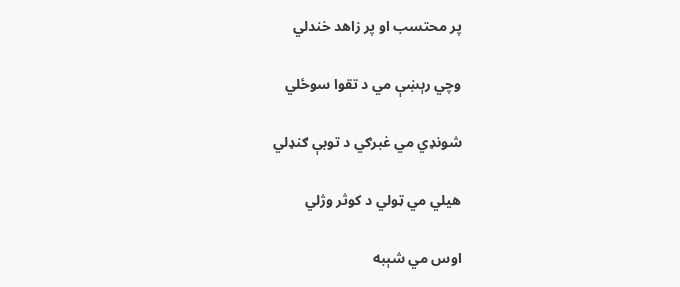پر محتسب او پر زاهد خندلي

وچي رېښې مي د تقوا سوځلي

شونډي مي غبرګي د توبې ګنډلي

هيلي مي ټولي د كوثر وژلي

اوس مي شېبه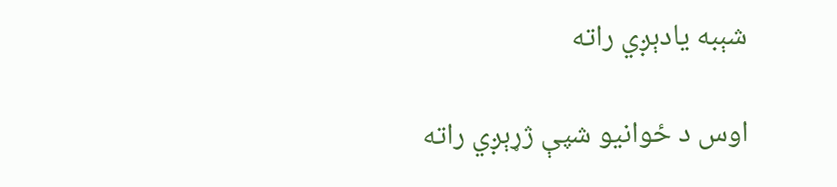شېبه يادېږي راته

اوس د ځوانيو شپې ژړېږي راته